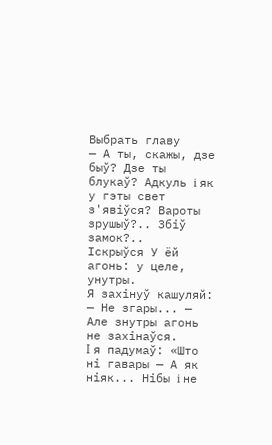Выбрать главу
— А ты, скажы, дзе быў? Дзе ты блукаў? Адкуль i як у гэты свет з'явіўся? Вароты зрушыў?.. Збіў замок?..
Іскрыўся У ёй агонь: у целе, унутры.
Я захінуў кашуляй: — Не згары... — Але знутры агонь не захінаўся.
I я падумаў: «Што ні гавары — А як ніяк... Нібы i не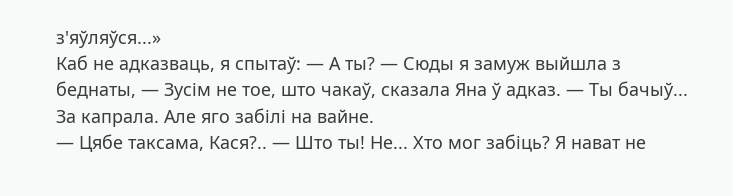з'яўляўся...»
Каб не адказваць, я спытаў: — А ты? — Сюды я замуж выйшла з беднаты, — Зусім не тое, што чакаў, сказала Яна ў адказ. — Ты бачыў... За капрала. Але яго забілі на вайне.
— Цябе таксама, Кася?.. — Што ты! Не... Хто мог забіць? Я нават не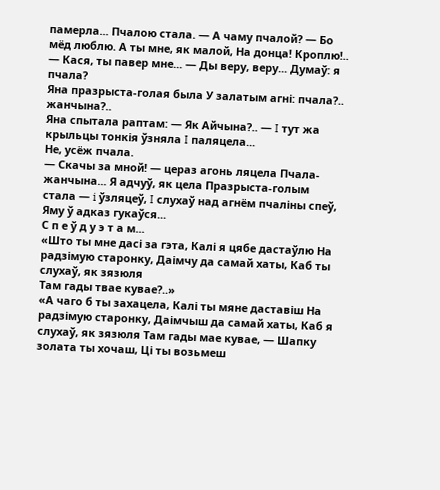памерла... Пчалою стала. — А чаму пчалой? — Бо мёд люблю. А ты мне, як малой, На донца! Кроплю!.. — Кася, ты павер мне... — Ды веру, веру... Думаў: я пчала?
Яна празрыста-голая была У залатым агні: пчала?.. жанчына?..
Яна спытала раптам: — Як Айчына?.. — I тут жа крыльцы тонкія ўзняла I паляцела...
Не, усёж пчала.
— Скачы за мной! — цераз агонь ляцела Пчала-жанчына... Я адчуў, як цела Празрыста-голым стала — i ўзляцеў, I слухаў над агнём пчаліны спеў, Яму ў адказ гукаўся...
С п е ў д у э т а м...
«Што ты мне дасі за гэта, Калі я цябе дастаўлю На радзімую старонку, Даімчу да самай хаты, Каб ты слухаў, як зязюля
Там гады твае кувае?..»
«А чаго б ты захацела, Калі ты мяне даставіш На радзімую старонку, Даімчыш да самай хаты, Каб я слухаў, як зязюля Там гады мае кувае, — Шапку золата ты хочаш, Ці ты возьмеш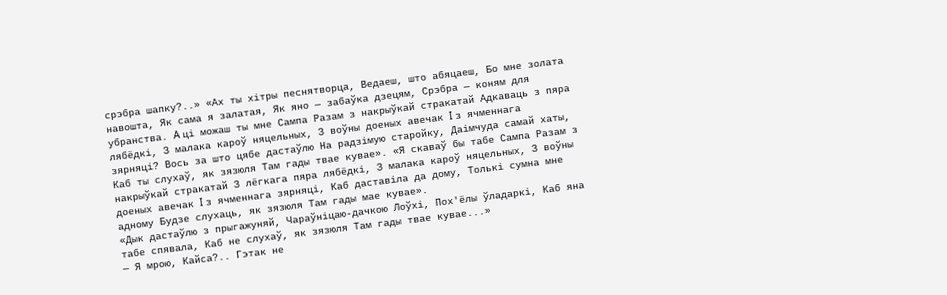срэбра шапку?..» «Ах ты хітры песнятворца, Ведаеш, што абяцаеш, Бо мне золата навошта, Як сама я залатая, Як яно — забаўка дзецям, Срэбра — коням для убранства. A ці можаш ты мне Сампа Разам з накрыўкай стракатай Адкаваць з пяра лябёдкі, З малака кароў няцельных, З воўны доеных авечак I з ячменнага зярняці? Вось за што цябе дастаўлю На радзімую старойку, Даімчуда самай хаты, Каб ты слухаў, як зязюля Там гады твае кувае». «Я скаваў бы табе Сампа Разам з накрыўкай стракатай З лёгкага пяра лябёдкі, З малака кароў няцельных, З воўны доеных авечак I з ячменнага зярняці, Каб даставіла да дому, Толькі сумна мне адному Будзе слухаць, як зязюля Там гады мае кувае».
«Дык дастаўлю з прыгажуняй, Чараўніцаю-дачкою Лоўхі, Пох'ёлы ўладаркі, Каб яна табе спявала, Каб не слухаў, як зязюля Там гады твае кувае...»
— Я мрою, Кайса?.. Гэтак не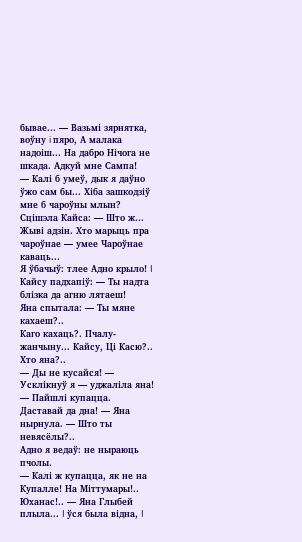бывае... — Вазьмі зярнятка, воўну i пяро, А малака надоіш... На дабро Нічога не шкада. Адкуй мне Сампа!
— Калі б умеў, дык я даўно ўжо сам бы... Хіба зашкодзіў мне б чароўны млын?
Сцішэла Кайса: — Што ж... Жыві адзін. Хто марыць пра чароўнае — умее Чароўнае каваць...
Я ўбачыў: тлее Адно крыло! I Кайсу падхапіў: — Ты надта блізка да агню лятаеш!
Яна спытала: — Ты мяне кахаеш?..
Каго кахаць?. Пчалу-жанчыну... Кайсу, Ці Касю?.. Хто яна?..
— Ды не кусайся! — Усклікнуў я — уджаліла яна!
— Пайшлі купацца. Даставай да дна! — Яна нырнула. — Што ты невясёлы?..
Адно я ведаў: не ныраюць пчолы.
— Калі ж купацца, як не на Купалле! На Міттумары!.. Юханас!.. — Яна Глыбей плыла... I ўся была відна, I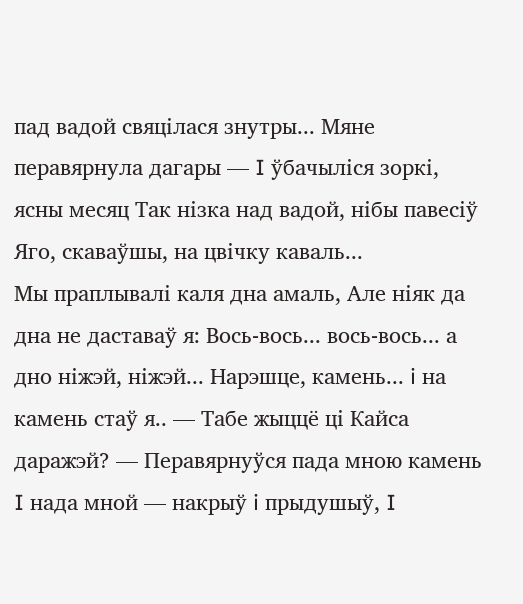пад вадой свяцілася знутры... Мяне перавярнула дагары — I ўбачыліся зоркі, ясны месяц Так нізка над вадой, нібы павесіў Яго, скаваўшы, на цвічку каваль...
Мы праплывалі каля дна амаль, Але ніяк да дна не даставаў я: Вось-вось... вось-вось... а дно ніжэй, ніжэй... Нарэшце, камень... i на камень стаў я.. — Табе жыццё ці Кайса даражэй? — Перавярнуўся пада мною камень I нада мной — накрыў i прыдушыў, I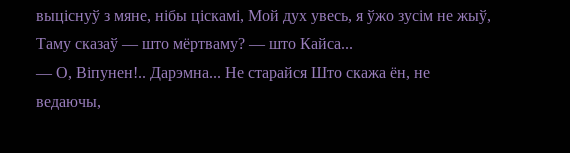выціснуў з мяне, нібы ціскамі, Мой дух увесь, я ўжо зусім не жыў, Таму сказаў — што мёртваму? — што Кайса...
— О, Віпунен!.. Дарэмна... Не старайся Што скажа ён, не ведаючы,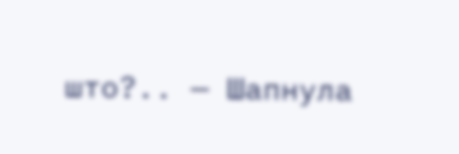што?.. — Шапнула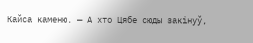Кайса каменю. — А хто Цябе сюды закінуў,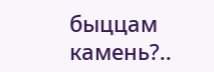быццам камень?..